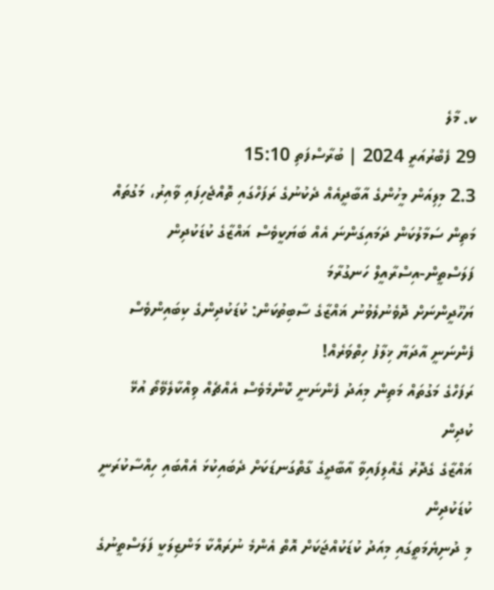ކ. މާލެ
29 ފެބްރުއަރީ 2024 | ބުރާސްފަތި 15:10
2.3 މިލިއަން މީހުންގެ އާބާދީއެއް ދެކުނުގެ ރަފަހްގައި ތޮއްޖެހިފައި ވާއިރު، މަގުތައް މަތިން ސަމާލުކަން ދަމައިގަންނަ އެއް ބަޔަކީވެސް ޣައްޒާގެ ކުޑަކުދިން
ފަލަސްތީން-އިސްރާއީލް ހަނގުރާމަ
ޔަހޫދީންނަށް ދޮވެނުލެވުނު ޣައްޒާގެ ސާބިތުކަން: ކުޑަކުދިންގެ ކިބައިންވެސް ފެންނަނީ އާދަޔާ ޚިލާފު ހިތްވަރެއް!
ރަފަހްގެ މަގުތައް މަތިން މިއަދު ފެންނަނީ ކޮންމެވެސް އެއްޗެއް ވިއްކާލެވޭތޯ އުޅޭ ކުދިން
ޣައްޒާގެ ގެދޮރު ގެއްލިފައިވާ އާބާދީގެ ގާތްގަނޑަކަށް ދެބައިކުޅަ އެއްބައި ހިއްސާކުރަނީ ކުޑަކުދިން
މި ދުނިޔެމަތީގައި މިއަދު ކުޑަކުއްޖަކަށް އޮތް އެންމެ ނުރައްކާ މަންޒިލަކީ ފަލަސްތީނުގެ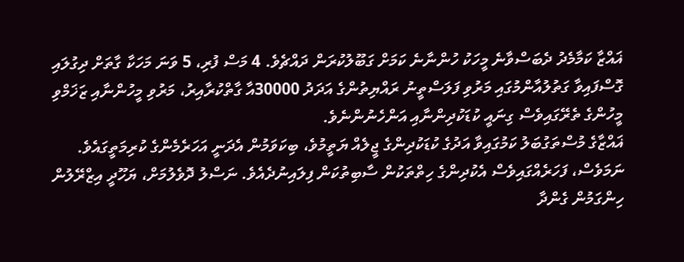ޣައްޒާ ކަމާމެދު ދެބަސްވާނެ މީހަކު ހުންނާނެ ކަމަށް ގަބޫލުކުރަން ދައްޗެވެ. 4 މަސް ފުރި، 5 ވަނަ މަހަކާ ގާތަށް ދިގުލައި ގޮސްފައިވާ ގަތުލުއާންމުގައި މަރުވި ފަލަސްތީނު ރައްޔިތުންގެ އަދަދު 30000އާ ގާތްކުރާއިރު، މަރުވި މީހުންނާއި ޒަޚަމްވި މީހުންގެ ތެރޭގައިވެސް ގިނައީ ކުޑަކުދިންނާއި އަންހެނުންނެވެ.
ޣައްޒާގެ މުސްތަގުބަލު ކަމުގައިވާ އަދުގެ ކުޑަކުދިންގެ ޖީލެއް ޔަތީމުވެ، ބިކަވަމުން އެދަނީ އަހަރެމެންގެ ކުރިމަތީގައެވެ. ނަމަވެސް، ފަހަރެއްގައިވެސް އެކުދިންގެ ހިތްތަކުން ސާބިތުކަން ފިލައިނުދެއެވެ. ނަސްލު ދޮވެލުމަށް، ޔަހޫދީ އިޒްރޭލުން ހިންގަމުން ގެންދާ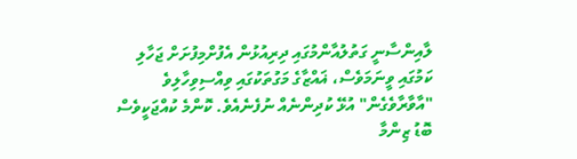ލާއިންސާނީ ގަތުލުއާންމުގައި ދިރިއުޅުން އެފުށްމިފުށަށް ޖަހާލި ކަމުގައި ވީނަމަވެސް، ޣައްޒާގެ މަގުތަކުގައި ވިއްސިވިހާލިވެ "އާވާރާވެގެން" އުޅޭ ކުދިންނެއް ނުފެނެއެވެ. ކޮންމެ ކުއްޖަކީވެސް ބޮޑު ޒިންމާ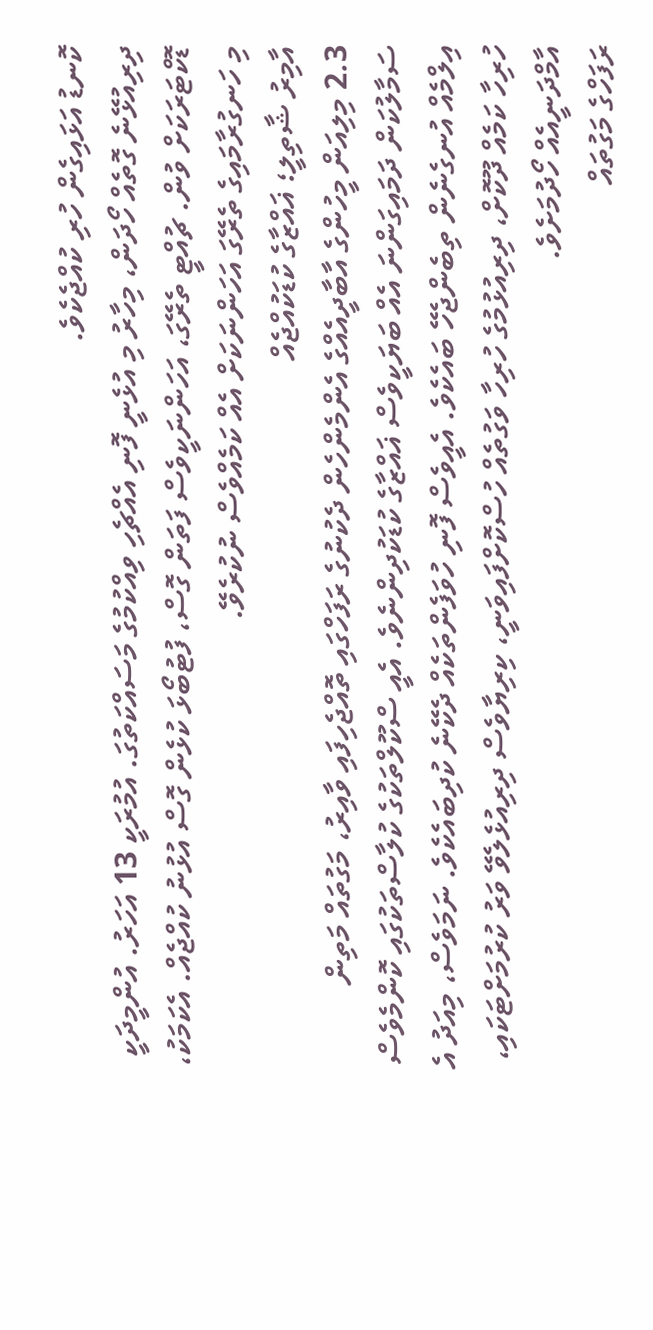ކޮނޑު އަޅައިގެން ހުރި ކުއްޖެކެވެ.
ދިރިއުޅޭނެ ގޮތެއް ހޯދަން، މިހާރު މި އުޅެނީ ފޮނި އެއްޗެހި ވިއްކުމުގެ މަސައްކަތުގަ. އުމުރަކީ 13 އަހަރު. އުންމީދަކީ ޑޮކްޓަރަކަށް ވުން. ޗުއްޓީ ތެރޭގަ، އަހަންނަކީވެސް ފަތަން ގޮސް، ފުޓުބޯޅަ ކުޅެން ގޮސް އުޅުނު ކުއްޖެއް. އެކަމަކު، މި ހަނގުރާމައިގެ ތެރޭގަ އަހަންނަކަށް އެއް ކަމެއްވެސް ނުކުރެވޭ.
އާމިރު ޝާތިލީ؛ ޣައްޒާގެ ކުޑަކުއްޖެއް
2.3 މިލިއަން މީހުންގެ އާބާދީއެއްގެ އެންމެންހެން ދެކުނުގެ ރަފަހްގައި ތޮއްޖެހިފައި ވާއިރު، މަގުތައް މަތިން ސަމާލުކަން ދަމައިގަންނަ އެއް ބަޔަކީވެސް ޣައްޒާގެ ކުޑަކުދިންނެވެ. އެއީ ސްކޫލްތަކުގެ ކުލާސްތަކުގައި ކޮންމެވެސް އިލްމެއް އުނގެނެން ތިބެންޖެހޭ ބައެކެވެ. އެއީވެސް ފޮނި ހުވަފެންތަކެއް ދެކޭނެ ކުދިބައެކެވެ. ނަމަވެސް، މިއަދު އެ ހުރިހާ ކަމެއް ދޫކޮށް، ދިރިއުޅުމުގެ ހުރިހާ ވަގުތެއް ހުސްކޮށްފައިވަނީ، ކިރިޔާވެސް ދިރިއުޅެލެވޭ ވަރު ކުރުމަށްޓަކައި، އާމްދަނީއެއް ހޯދުމަށެވެ.
ރަފަހްގެ މަގުތައް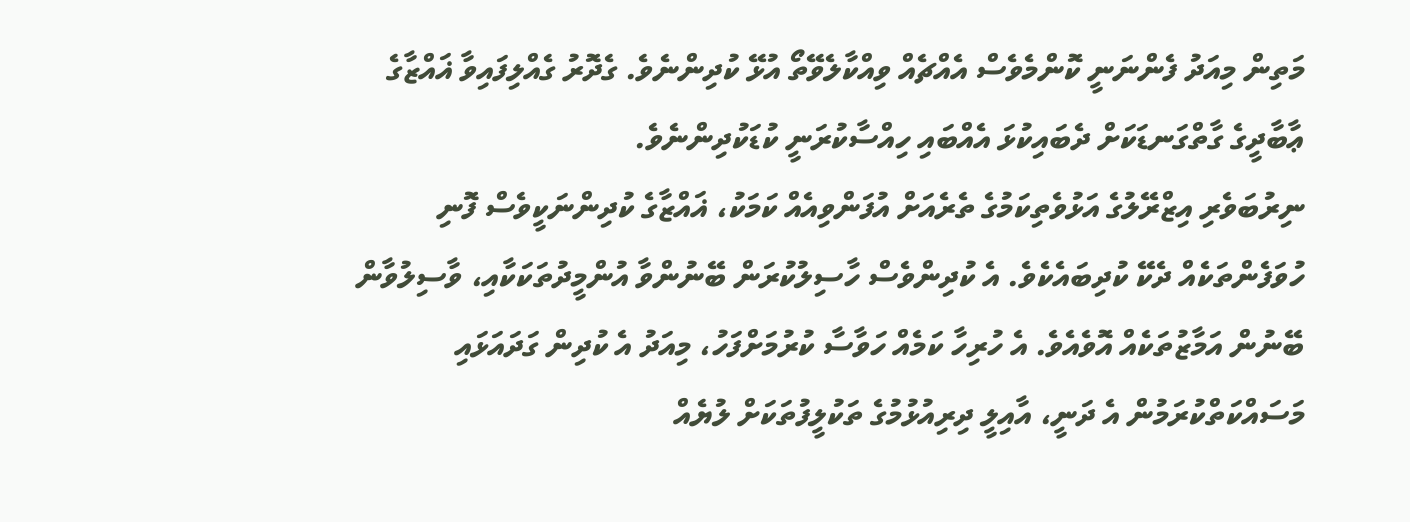މަތިން މިއަދު ފެންނަނީ ކޮންމެވެސް އެއްޗެއް ވިއްކާލެވޭތޯ އުޅޭ ކުދިންނެވެ. ގެދޮރު ގެއްލިފައިވާ ޣައްޒާގެ ޢާބާދީގެ ގާތްގަނޑަކަށް ދެބައިކުޅަ އެއްބައި ހިއްސާކުރަނީ ކުޑަކުދިންނެވެ.
ނިރުބަވެރި އިޒްރޭލުގެ އަޅުވެތިކަމުގެ ތެރެއަށް އުފަންވިއެއް ކަމަކު، ޣައްޒާގެ ކުދިންނަކީވެސް ފޮނި ހުވަފެންތަކެއް ދެކޭ ކުދިބައެކެވެ. އެ ކުދިންވެސް ހާސިލުކުރަން ބޭނުންވާ އުންމީދުތަކަކާއި، ވާސިލުވާން ބޭނުން އަމާޒުތަކެއް އޮވެއެވެ. އެ ހުރިހާ ކަމެއް ހަވާސާ ކުރުމަށްފަހު، މިއަދު އެ ކުދިން ގަދައަޅައި މަސައްކަތްކުރަމުން އެ ދަނީ، އާއިލީ ދިރިއުޅުމުގެ ތަކުލީފުތަކަށް ލުޔެއް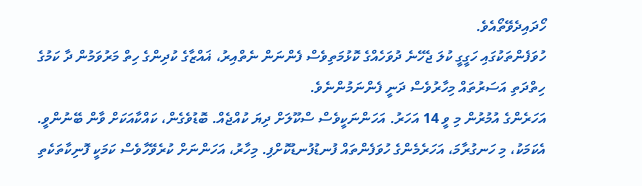ހޯދައިދެވޭތޯއެވެ.
ހުވަފެންތަކުގައި ހަގީގީ ކުލަ ޖެހޭނެ ދުވަހެއްގެ ކޮޅުމަތިވެސް ފެންނަން ނެތްއިރު، ޣައްޒާގެ ކުދިންގެ ހިތް މަރުވަމުން ދާ ކަމުގެ ހިތްދަތި އަސަރުތައް މިހާރުވެސް ދަނީ ފެންނަމުންނެވެ.
އަހަރެންގެ އުމުރުން މި ވީ 14 އަހަރު. އަހަންނަކީވެސް ސްކޫލަށް ދިޔަ ކުއްޖެއް. ބޮޑުވެގެން، ކައްކާއަކަށް ވާން ބޭނުންވީ. އެކަމަކު، މި ހަނގުރާމަ، އަހަރެމެންގެ ހުވަފެންތައް ފުނޑުފުނޑުކޮށްފި. މިހާރު، އަހަންނަށް ކުރެވޭހާވެސް ކަމަކީ ފޮނިކާތަކެތި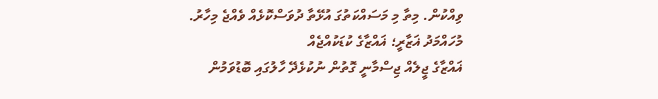ވިއްކުން. މިތާ މި މަސައްކަތުގަ އުޅޭތާ ދުވަސްކޮޅެއް ވެއްޖެ މިހާރު.
މުހައްމަދު ޣަޒާރީ؛ ޣައްޒާގެ ކުޑަކުއްޖެއް
ޣައްޒާގެ ޖީލެއް ޖިސްމާނީ ގޮތުން ނުކުޅެދޭ ހާލުގައި ބޮޑުވަމުން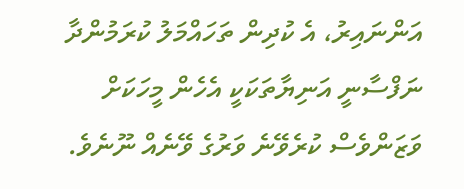އަންނައިރު، އެ ކުދިން ތަހައްމަލު ކުރަމުންދާ ނަފްސާނީ އަނިޔާތަކަކީ އެހެން މީހަކަށް ވަޒަންވެސް ކުރެވޭނެ ވަރުގެ ވޭނެއް ނޫނެވެ.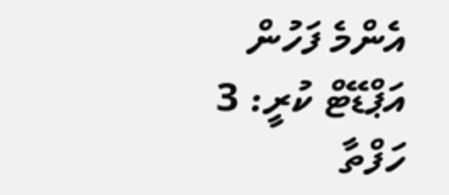އެންމެ ފަހުން އަޕްޑޭޓް ކުރީ: 3 ހަފްތާ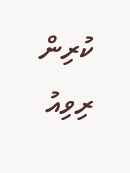ކުރިން
ރިވިއު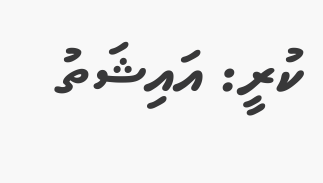ކުރީ: އައިޝަތު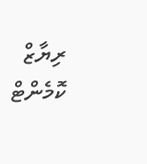ރިޔާޒް
ކޮމެންޓް